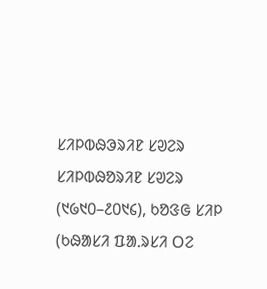ᱥᱤᱞᱵᱷᱳᱨᱤᱱ ᱥᱣᱮᱨ
ᱥᱤᱞᱵᱷᱚᱨᱤᱱ ᱥᱣᱮᱨ (᱑᱙᱑᱐–᱒᱐᱑᱔), ᱠᱚᱝᱜ ᱥᱤᱞ (ᱠᱷᱟᱥᱤ ᱯᱟᱹᱨᱥᱤ ᱛᱮ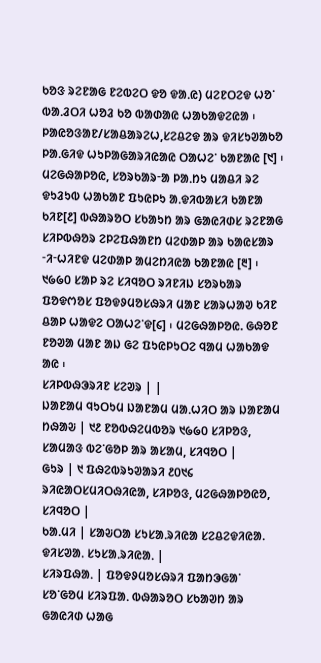ᱠᱚᱝ ᱨᱮᱱᱟᱜ ᱱᱮᱵᱮᱛ ᱫᱚ ᱫᱟᱹᱭ) ᱢᱮᱱᱛᱮᱫ ᱦᱚᱸ ᱵᱟᱹᱲᱛᱤ ᱦᱚᱲ ᱠᱚ ᱵᱟᱰᱟᱭ ᱦᱟᱠᱟᱫᱮᱭᱟ ᱾ ᱞᱟᱭᱚᱝᱟᱱ/ᱥᱟᱪᱟᱨᱮᱦ,ᱥᱮᱪᱮᱫ ᱟᱨ ᱫᱤᱥᱩᱣᱟᱠᱚ ᱞᱟᱹᱜᱤᱫ ᱦᱩᱞᱟᱜᱟᱨᱤᱭᱟᱭ ᱛᱟᱦᱮᱸ ᱠᱟᱱᱟᱭ [᱑] ᱾ ᱢᱮᱜᱷᱟᱞᱚᱭ, ᱥᱚᱨᱠᱟᱨᱼᱟ ᱞᱟᱹᱴᱩ ᱢᱟᱪᱤ ᱨᱮ ᱫᱩᱲᱩᱵ ᱦᱟᱠᱟᱱ ᱯᱩᱭᱞᱩ ᱟᱹᱫᱤᱵᱟᱥᱤ ᱠᱟᱱᱟ ᱠᱤᱱ[᱒] ᱵᱷᱟᱨᱚᱛ ᱥᱠᱟᱩᱴ ᱟᱨ ᱜᱟᱭᱤᱰᱥ ᱨᱮᱱᱟᱜ ᱥᱤᱞᱵᱷᱚᱨ ᱮᱞᱮᱯᱷᱟᱱᱴ ᱢᱮᱰᱟᱞ ᱟᱨ ᱠᱟᱭᱥᱟᱨ ᱼᱤᱼᱦᱤᱱᱫ ᱢᱮᱰᱟᱞ ᱟᱢᱮᱴᱤᱭᱟ ᱠᱟᱱᱟᱭ [᱓] ᱾ ᱑᱙᱙᱐ ᱥᱟᱞ ᱨᱮ ᱥᱤᱧᱚᱛ ᱨᱤᱱᱤᱡ ᱥᱚᱨᱠᱟᱨ ᱯᱚᱫᱬᱚᱥ ᱯᱚᱫᱽᱢᱚᱥᱷᱨᱤ ᱢᱟᱱ ᱥᱟᱨᱦᱟᱣ ᱠᱤᱱ ᱪᱟᱞ ᱦᱟᱫᱮ ᱛᱟᱦᱮᱸᱫ[᱔] ᱾ ᱢᱮᱜᱷᱟᱞᱚᱭ. ᱜᱷᱚᱱ ᱱᱚᱣᱟ ᱢᱟᱱ ᱟᱡ ᱜᱮ ᱯᱩᱭᱞᱩᱛᱮ ᱧᱟᱢ ᱦᱟᱠᱟᱫ ᱟᱭ ᱾
ᱥᱤᱞᱵᱷᱳᱨᱤᱱ ᱥᱮᱣᱨ | |
ᱡᱟᱱᱟᱢ ᱧᱩᱛᱩᱢ ᱡᱟᱱᱟᱢ ᱢᱟᱹᱦᱤᱛ ᱟᱨ ᱡᱟᱱᱟᱢ ᱴᱷᱟᱶ | ᱑᱒ ᱱᱚᱵᱷᱮᱢᱵᱚᱨ ᱑᱙᱙᱐ ᱥᱤᱞᱚᱝ, ᱥᱟᱢᱟᱝ ᱵᱮᱸᱜᱚᱞ ᱟᱨ ᱟᱥᱟᱢ, ᱥᱤᱧᱚᱛ |
ᱜᱩᱨ | ᱑ ᱯᱷᱮᱵᱨᱩᱣᱟᱨᱤ ᱒᱐᱑᱔ ᱨᱤᱭᱟᱛᱥᱢᱤᱛᱷᱤᱭᱟ, ᱥᱤᱞᱚᱝ, ᱢᱮᱜᱷᱟᱞᱚᱭᱚ, ᱥᱤᱧᱚᱛ |
ᱠᱟᱹᱢᱤ | ᱥᱟᱶᱛᱟ ᱥᱩᱥᱟᱹᱨᱤᱭᱟ ᱥᱮᱪᱮᱫᱤᱭᱟᱹ ᱫᱤᱥᱣᱟᱹ ᱥᱩᱥᱟᱹᱨᱤᱭᱟᱹ |
ᱥᱤᱨᱯᱷᱟᱹ | ᱯᱚᱫᱽᱢᱚᱥᱷᱨᱤ ᱯᱟᱴᱳᱜᱟᱸ ᱥᱚᱸᱜᱚᱢ ᱥᱤᱨᱯᱟᱹ ᱵᱷᱟᱨᱚᱛ ᱥᱠᱟᱣᱴ ᱟᱨ ᱜᱟᱭᱤᱰ ᱦᱟᱜ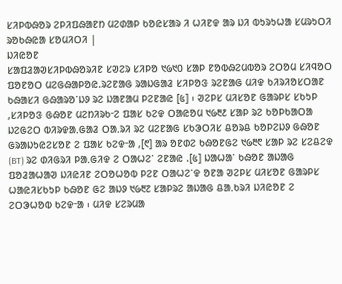ᱥᱤᱞᱵᱷᱚᱨ ᱮᱞᱤᱯᱷᱟᱱᱴ ᱢᱮᱰᱟᱞ ᱠᱚᱭᱥᱟᱨ ᱤ ᱦᱤᱱᱫ ᱟᱨ ᱡᱤ ᱵᱩᱨᱩᱦᱟ ᱥᱢᱨᱩᱛᱤ ᱨᱚᱠᱷᱭᱟ ᱥᱚᱢᱤᱛᱤ |
ᱡᱤᱭᱚᱱ
ᱥᱟᱯᱲᱟᱣᱥᱤᱞᱵᱷᱚᱨᱤᱱ ᱥᱣᱮᱨ ᱥᱤᱞᱚ ᱑᱙᱑᱐ ᱥᱟᱞ ᱱᱚᱵᱷᱮᱢᱵᱚᱨ ᱮᱛᱚᱢ ᱥᱤᱧᱚᱛ ᱯᱚᱱᱚᱛ ᱢᱮᱜᱷᱟᱞᱚᱭ.ᱨᱮᱱᱟᱜ ᱨᱟᱡᱜᱟᱲ ᱥᱤᱞᱚᱝ ᱨᱮᱱᱟᱜ ᱢᱤᱫ ᱠᱤᱨᱤᱚᱥᱛᱟᱱ ᱠᱷᱟᱥᱤ ᱜᱷᱟᱨᱚᱸᱡᱽ ᱨᱮ ᱡᱟᱱᱟᱢ ᱞᱮᱱᱟᱭ [᱕] ᱾ ᱣᱮᱞᱥ ᱢᱤᱥᱚᱱ ᱜᱟᱨᱞᱥ ᱥᱠᱩᱞ ,ᱥᱤᱞᱚᱝ ᱜᱷᱚᱱ ᱢᱮᱴᱤᱨᱠᱼᱮ ᱯᱟᱥ ᱠᱮᱫ ᱛᱟᱭᱚᱢ ᱑᱙᱓᱒ ᱥᱟᱞ ᱨᱮ ᱠᱚᱞᱠᱟᱛᱟ ᱡᱮᱜᱮᱛ ᱵᱤᱨᱫᱟᱹᱜᱟᱲ ᱛᱟᱹᱨᱤ ᱨᱮ ᱢᱮᱱᱟᱜ ᱥᱠᱳᱛᱤᱥ ᱪᱚᱨᱪ ᱠᱚᱞᱮᱡᱽ ᱜᱷᱚᱱ ᱜᱨᱟᱡᱩᱭᱮᱥᱚᱱ ᱮ ᱯᱟᱥ ᱠᱮᱫᱼᱟ ,[᱖] ᱟᱨ ᱚᱱᱰᱮ ᱠᱷᱚᱱᱜᱮ ᱑᱙᱓᱖ ᱥᱟᱞ ᱨᱮ ᱥᱮᱪᱮᱫ (BT) ᱨᱮ ᱰᱤᱜᱨᱤ ᱞᱟᱹᱜᱤᱫ ᱮ ᱛᱟᱦᱮᱸ ᱮᱱᱟᱭ .[᱕] ᱡᱟᱦᱟᱸ ᱠᱷᱚᱱ ᱟᱡᱟᱜ ᱯᱚᱲᱟᱦᱟᱣ ᱡᱤᱭᱤᱱ ᱮᱛᱚᱦᱚᱵ ᱞᱮᱱ ᱛᱟᱦᱮᱸᱫ ᱚᱱᱟ ᱣᱮᱞᱥ ᱢᱤᱥᱚᱱ ᱜᱟᱨᱞᱥ ᱦᱟᱭᱤᱥᱠᱩᱞ ᱠᱷᱚᱱ ᱜᱮ ᱟᱡᱽ ᱑᱙᱓᱗ ᱥᱟᱞᱨᱮ ᱟᱡᱟᱜ ᱪᱟᱹᱠᱨᱤ ᱡᱤᱭᱚᱱ ᱮ ᱮᱛᱳᱦᱚᱵ ᱠᱮᱫᱼᱟ ᱾ ᱢᱤᱫ ᱥᱮᱨᱢᱟ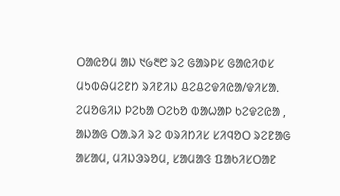ᱛᱟᱭᱚᱢ ᱟᱡ ᱑᱙᱓᱘ ᱨᱮ ᱜᱟᱨᱞᱥ ᱜᱟᱭᱤᱰᱥ ᱢᱩᱵᱷᱢᱮᱱᱴ ᱨᱤᱱᱤᱡ ᱪᱮᱪᱮᱫᱤᱭᱟ/ᱫᱤᱥᱟᱹ ᱮᱢᱚᱜᱤᱡ ᱞᱮᱠᱟ ᱛᱮᱠᱚ ᱵᱟᱦᱟᱞ ᱠᱮᱫᱮᱭᱟ , ᱟᱡᱟᱜ ᱛᱟᱹᱨᱤ ᱨᱮ ᱵᱨᱤᱴᱤᱥ ᱥᱤᱧᱚᱛ ᱨᱮᱱᱟᱜ ᱟᱥᱟᱢ, ᱢᱤᱡᱳᱨᱚᱢ, ᱥᱟᱢᱟᱝ ᱯᱟᱠᱤᱥᱛᱟᱱ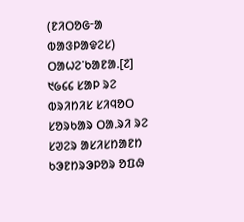(ᱱᱤᱛᱚᱜᱼᱟ ᱵᱟᱝᱞᱟᱫᱮᱥ) ᱛᱟᱦᱮᱸᱠᱟᱱᱟ.[᱗]
᱑᱙᱔᱔ ᱥᱟᱞ ᱨᱮ ᱵᱨᱤᱴᱤᱥ ᱥᱤᱧᱚᱛ ᱥᱚᱨᱠᱟᱨ ᱛᱟᱹᱨᱤ ᱨᱮ ᱥᱣᱮᱨ ᱟᱥᱤᱥᱴᱟᱱᱴ ᱠᱳᱱᱴᱨᱳᱞᱚᱨ ᱚᱯᱷ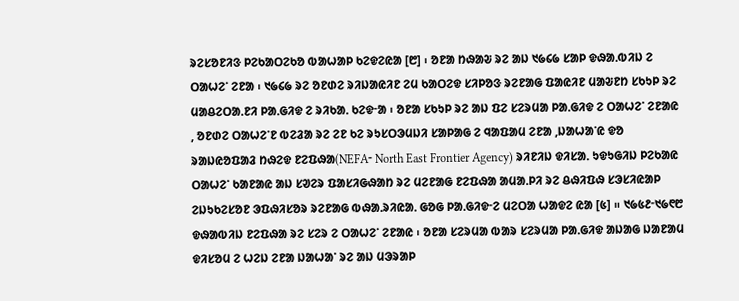ᱨᱮᱥᱚᱱᱤᱝ ᱞᱮᱠᱟᱛᱮᱠᱚ ᱵᱟᱦᱟᱞ ᱠᱮᱫᱮᱭᱟ [᱘] ᱾ ᱚᱱᱟ ᱴᱷᱟᱶ ᱨᱮ ᱟᱡ ᱑᱙᱔᱙ ᱥᱟᱞ ᱫᱷᱟᱹᱵᱤᱡ ᱮ ᱛᱟᱦᱮᱸ ᱮᱱᱟ ᱾ ᱑᱙᱔᱙ ᱨᱮ ᱚᱱᱰᱮ ᱨᱤᱡᱟᱭᱤᱱ ᱮᱢ ᱠᱟᱛᱮᱫ ᱥᱤᱞᱚᱝ ᱨᱮᱱᱟᱜ ᱯᱟᱭᱤᱱ ᱢᱟᱶᱱᱴ ᱥᱠᱩᱞ ᱨᱮ ᱢᱟᱪᱮᱛᱟᱹᱱᱤ ᱞᱟᱹᱜᱤᱫ ᱮ ᱨᱤᱠᱟᱹ ᱠᱮᱫᱼᱟ ᱾ ᱚᱱᱟ ᱥᱠᱩᱞ ᱨᱮ ᱟᱡ ᱯᱮ ᱥᱮᱨᱢᱟ ᱞᱟᱹᱜᱤᱫ ᱮ ᱛᱟᱦᱮᱸ ᱮᱱᱟᱭ , ᱚᱱᱰᱮ ᱛᱟᱦᱮᱸᱱ ᱵᱮᱲᱟ ᱨᱮ ᱮᱱ ᱠᱮ ᱨᱩᱥᱛᱳᱢᱡᱤ ᱥᱟᱞᱟᱜ ᱮ ᱧᱟᱯᱟᱢ ᱮᱱᱟ ,ᱡᱟᱦᱟᱸᱭ ᱫᱚ ᱨᱟᱡᱭᱚᱯᱟᱲ ᱴᱷᱮᱫ ᱱᱮᱯᱷᱟ(NEFAᱼ North East Frontier Agency) ᱨᱤᱱᱤᱡ ᱫᱤᱥᱟᱹ ᱩᱫᱩᱜᱤᱡ ᱞᱮᱠᱟᱭ ᱛᱟᱦᱮᱸ ᱠᱟᱱᱟᱭ ᱟᱡ ᱥᱣᱮᱨ ᱯᱟᱥᱤᱜᱷᱟᱴ ᱨᱮ ᱢᱮᱱᱟᱜ ᱱᱮᱯᱷᱟ ᱟᱢᱟᱹᱞᱤ ᱨᱮ ᱪᱷᱤᱯᱷ ᱥᱳᱥᱤᱭᱟᱞ ᱮᱡᱩᱠᱮᱥᱚᱱ ᱳᱯᱷᱤᱥᱚᱨ ᱨᱮᱱᱟᱜ ᱵᱷᱟᱹᱨᱤᱭᱟᱹ ᱜᱚᱜ ᱞᱟᱹᱜᱤᱫᱼᱮ ᱢᱮᱛᱟ ᱦᱟᱫᱮ ᱭᱟ [᱕] ᱿ ᱑᱙᱕᱒ᱼ᱑᱙᱖᱘ ᱫᱷᱟᱵᱤᱡ ᱱᱮᱯᱷᱟ ᱨᱮ ᱥᱮᱨ ᱮ ᱛᱟᱦᱮᱸ ᱮᱱᱟᱭ ᱾ ᱚᱱᱟ ᱥᱮᱨᱢᱟ ᱵᱟᱨ ᱥᱮᱨᱢᱟ ᱞᱟᱹᱜᱤᱫ ᱟᱡᱟᱜ ᱡᱟᱱᱟᱢ ᱫᱤᱥᱚᱢ ᱮ ᱦᱮᱡ ᱮᱱᱟ ᱡᱟᱦᱟᱸ ᱨᱮ ᱟᱡ ᱢᱳᱨᱟᱞ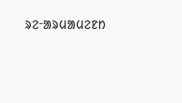ᱨᱮᱼᱟᱨᱢᱟᱢᱮᱱᱴ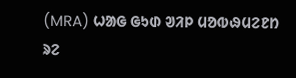(MRA) ᱦᱟᱜ ᱜᱩᱰ ᱣᱤᱞ ᱢᱚᱵᱷᱢᱮᱱᱴ ᱨᱮ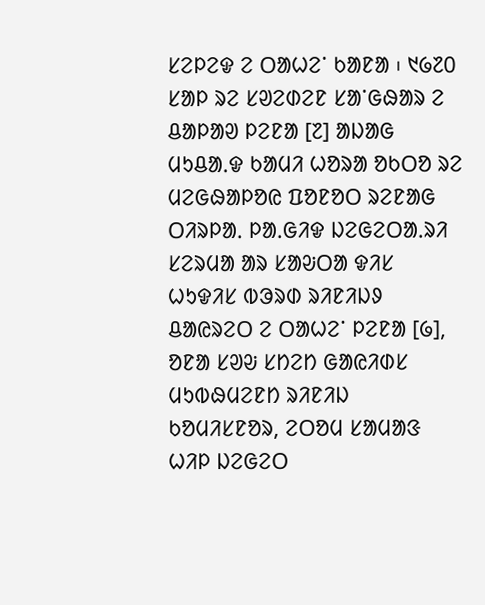ᱥᱮᱞᱮᱫ ᱮ ᱛᱟᱦᱮᱸ ᱠᱟᱱᱟ ᱾ ᱑᱙᱗᱐ ᱥᱟᱞ ᱨᱮ ᱥᱣᱮᱰᱮᱱ ᱥᱟᱸᱜᱷᱟᱨ ᱮ ᱪᱟᱞᱟᱣ ᱞᱮᱱᱟ [᱗] ᱟᱡᱟᱜ ᱢᱩᱪᱟᱹᱫ ᱠᱟᱢᱤ ᱦᱚᱨᱟ ᱚᱠᱛᱚ ᱨᱮ ᱢᱮᱜᱷᱟᱞᱚᱭ ᱯᱚᱱᱚᱛ ᱨᱮᱱᱟᱜ ᱛᱤᱨᱞᱟᱹ ᱞᱟᱹᱜᱤᱫ ᱡᱮᱜᱮᱛᱟᱹᱨᱤ ᱥᱮᱨᱢᱟ ᱟᱨ ᱥᱟᱶᱛᱟ ᱫᱤᱥ ᱦᱩᱫᱤᱥ ᱵᱳᱨᱰ ᱨᱤᱱᱤᱡᱽ ᱪᱟᱭᱨᱮᱛ ᱮ ᱛᱟᱦᱮᱸ ᱞᱮᱱᱟ [᱙], ᱚᱱᱟ ᱥᱣᱶ ᱥᱴᱮᱴ ᱜᱟᱭᱤᱰᱥ ᱢᱩᱵᱷᱢᱮᱱᱴ ᱨᱤᱱᱤᱡ ᱠᱚᱢᱤᱥᱱᱚᱨ, ᱮᱛᱚᱢ ᱥᱟᱢᱟᱝ ᱦᱤᱞ ᱡᱮᱜᱮᱛ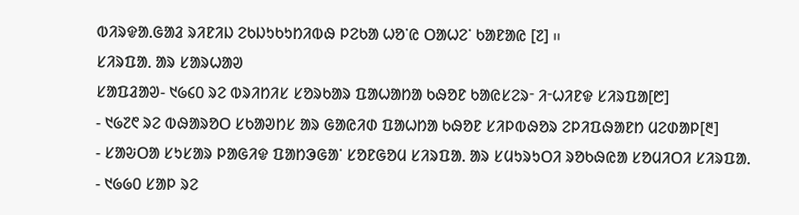ᱵᱤᱨᱫᱟᱹᱜᱟᱲ ᱨᱤᱱᱤᱡ ᱮᱠᱡᱩᱠᱩᱴᱤᱵᱷ ᱞᱮᱠᱟ ᱦᱚᱸᱭ ᱛᱟᱦᱮᱸ ᱠᱟᱱᱟᱭ [᱗] ᱿
ᱥᱤᱨᱯᱟᱹ ᱟᱨ ᱥᱟᱨᱦᱟᱣ
ᱥᱟᱯᱲᱟᱣ- ᱑᱙᱔᱐ ᱨᱮ ᱵᱨᱤᱴᱤᱥ ᱥᱚᱨᱠᱟᱨ ᱯᱟᱦᱟᱴᱟ ᱠᱷᱚᱱ ᱠᱟᱭᱥᱮᱨᱼ ᱤᱼᱦᱤᱱᱫ ᱥᱤᱨᱯᱟ[᱘]
- ᱑᱙᱗᱖ ᱨᱮ ᱵᱷᱟᱨᱚᱛ ᱥᱠᱟᱣᱴᱥ ᱟᱨ ᱜᱟᱭᱤᱰ ᱯᱟᱦᱴᱟ ᱠᱷᱚᱱ ᱥᱤᱞᱵᱷᱚᱨ ᱮᱞᱤᱯᱷᱟᱱᱴ ᱢᱮᱰᱟᱞ[᱓]
- ᱥᱟᱶᱛᱟ ᱥᱩᱥᱟᱨ ᱞᱟᱜᱤᱫ ᱯᱟᱴᱳᱜᱟᱸ ᱥᱚᱱᱜᱚᱢ ᱥᱤᱨᱯᱟᱹ ᱟᱨ ᱥᱢᱩᱨᱩᱛᱤ ᱨᱚᱠᱷᱭᱟ ᱥᱚᱢᱤᱛᱤ ᱥᱤᱨᱯᱟᱹ
- ᱑᱙᱙᱐ ᱥᱟᱞ ᱨᱮ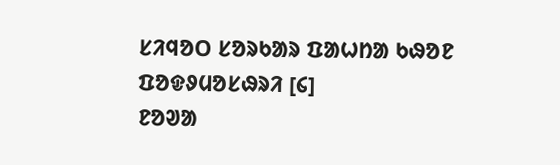ᱥᱤᱧᱚᱛ ᱥᱚᱨᱠᱟᱨ ᱯᱟᱦᱴᱟ ᱠᱷᱚᱱ ᱯᱚᱫᱽᱢᱚᱥᱷᱨᱤ [᱔]
ᱱᱚᱣᱟ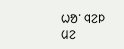ᱦᱚᱸ ᱧᱮᱞ ᱢᱮ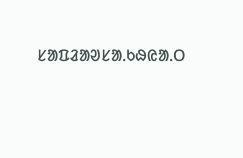ᱥᱟᱯᱲᱟᱣᱥᱟᱹᱠᱷᱭᱟᱹᱛ